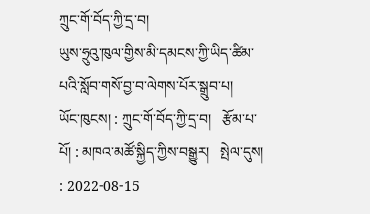ཀྲུང་གོ་བོད་ཀྱི་དྲ་བ།
ཡུས་ཧྲུའུ་ཁུལ་གྱིས་མི་དམངས་ཀྱི་ཡིད་ཚིམ་པའི་སློབ་གསོ་བྱ་བ་ལེགས་པོར་སྒྲུབ་པ།
ཡོང་ཁུངས། : ཀྲུང་གོ་བོད་ཀྱི་དྲ་བ།   རྩོམ་པ་པོ། : མཁའ་མཚོ་སྐྱིད་ཀྱིས་བསྒྱུར།   སྤེལ་དུས། : 2022-08-15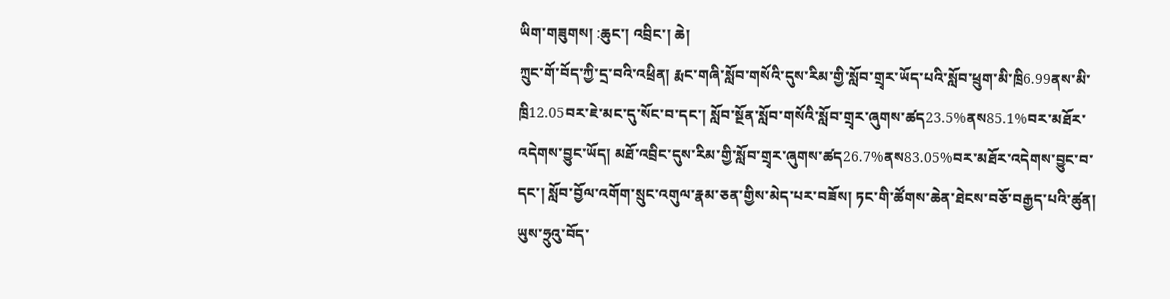ཡིག་གཟུགས། :ཆུང་། འབྲིང་། ཆེ།
ཀྲུང་གོ་བོད་ཀྱི་དྲ་བའི་འཕྲིན། རྨང་གཞི་སློབ་གསོའི་དུས་རིམ་གྱི་སློབ་གྲྭར་ཡོད་པའི་སློབ་ཕྲུག་མི་ཁྲི6.99ནས་མི་ཁྲི12.05བར་ཇེ་མང་དུ་སོང་བ་དང་། སློབ་སྔོན་སློབ་གསོའི་སློབ་གྲྭར་ཞུགས་ཚད23.5%ནས85.1%བར་མཐོར་འདེགས་བྱུང་ཡོད། མཐོ་འབྲིང་དུས་རིམ་གྱི་སློབ་གྲྭར་ཞུགས་ཚད26.7%ནས83.05%བར་མཐོར་འདེགས་བྱུང་བ་དང་། སློབ་བྱོལ་འགོག་སྲུང་འགུལ་རྣམ་ཅན་གྱིས་མེད་པར་བཟོས། ཏང་གི་ཚོགས་ཆེན་ཐེངས་བཅོ་བརྒྱད་པའི་ཚུན། ཡུས་ཧྲུའུ་བོད་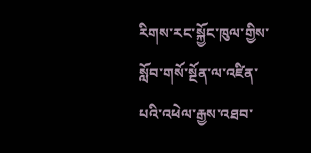རིགས་རང་སྐྱོང་ཁུལ་གྱིས་སློབ་གསོ་སྔོན་ལ་འཛིན་པའི་འཕེལ་རྒྱས་འཐབ་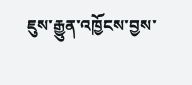ཇུས་རྒྱུན་འཁྱོངས་བྱས་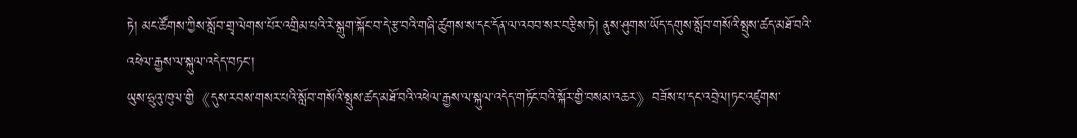ཏེ། མང་ཚོགས་ཀྱིས་སློབ་གྲྭ་ལེགས་པོར་འགྲིམ་པའི་རེ་སྒུག་སྐོང་བ་དེ་རྩ་བའི་གཞི་ཚུགས་ས་དང་དོན་ལ་འབབ་སར་བརྩིས་ཏེ། ནུས་ཤུགས་ཡོད་དགུས་སློབ་གསོའི་སྤུས་ཚད་མཐོ་བའི་འཕེལ་རྒྱས་ལ་སྐུལ་འདེད་བཏང་།
ཡུས་ཧྲུའུ་ཁུལ་གྱི《དུས་རབས་གསར་པའི་སློབ་གསོའི་སྤུས་ཚད་མཐོ་བའི་འཕེལ་རྒྱས་ལ་སྐུལ་འདེད་གཏོང་བའི་སྐོར་གྱི་བསམ་འཆར》བཟོས་པ་དང་འབྲེལ།ཏང་འཛུགས་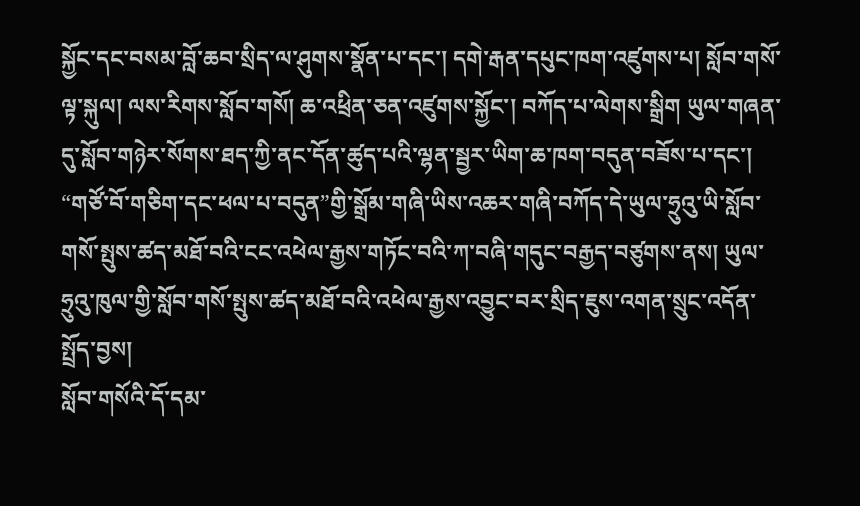སྐྱོང་དང་བསམ་བློ་ཆབ་སྲིད་ལ་ཤུགས་སྣོན་པ་དང་། དགེ་རྒན་དཔུང་ཁག་འཛུགས་པ། སློབ་གསོ་ལྟ་སྐུལ། ལས་རིགས་སློབ་གསོ། ཆ་འཕྲིན་ཅན་འཛུགས་སྐྱོང་། བཀོད་པ་ལེགས་སྒྲིག ཡུལ་གཞན་དུ་སློབ་གཉེར་སོགས་ཐད་ཀྱི་ནང་དོན་ཚུད་པའི་ལྷན་སྦྱར་ཡིག་ཆ་ཁག་བདུན་བཟོས་པ་དང་། “གཙོ་བོ་གཅིག་དང་ཕལ་པ་བདུན”གྱི་སྒྲོམ་གཞི་ཡིས་འཆར་གཞི་བཀོད་དེ་ཡུལ་ཧྲུའུ་ཡི་སློབ་གསོ་སྤུས་ཚད་མཐོ་བའི་ངང་འཕེལ་རྒྱས་གཏོང་བའི་ཀ་བཞི་གདུང་བརྒྱད་བཙུགས་ནས། ཡུལ་ཧྲུའུ་ཁུལ་གྱི་སློབ་གསོ་སྤུས་ཚད་མཐོ་བའི་འཕེལ་རྒྱས་འབྱུང་བར་སྲིད་ཇུས་འགན་སྲུང་འདོན་སྤྲོད་བྱས།
སློབ་གསོའི་དོ་དམ་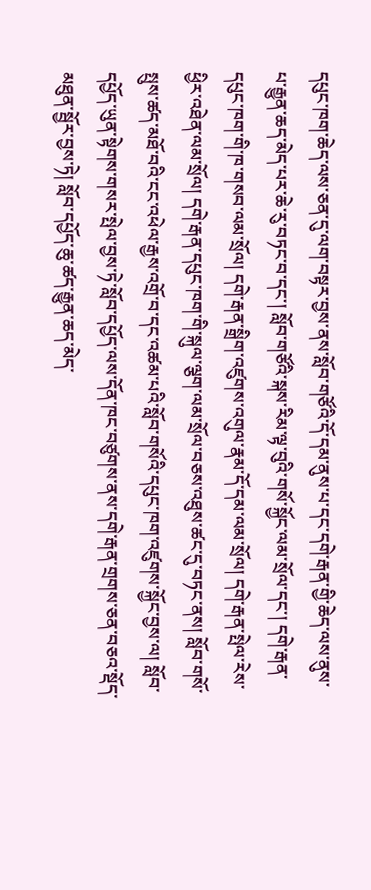དཔུང་ཁག་ཆེད་ལས་ཅན་དུ་ལག་བསྟར་བྱས་ནས་སློབ་གཙོའི་དོ་དམ་ནུས་པ་དང་དགེ་རྒན་གྱི་ཆེད་ལས་ནུས་པ་རྒྱུན་ཆད་མེད་པར་ཆེ་རུ་བཏང་བ་དང་། སློབ་གཙོའི་སྐས་རིམ་ལྟ་བུའི་གསོ་སྐྱོང་ལམ་སྲོལ་དང་། དགེ་རྒན་དཔུང་ཁག་གི་ཁ་གསབ་ལམ་སྲོལ། དགེ་རྒན་སྒྲིག་འཛུགས་འགུལ་རྣམ་དོ་དམ་ལམ་སྲོལ། དགེ་རྒན་སྤེལ་རེས་ཕྱིར་འཐེན་ལམ་སྲོལ། དགེ་རྒན་དཔུང་ཁག་གི་སྐུལ་ལྕག་ལམ་སྲོལ་བཅས་འཐུས་ཚང་དུ་བཏང་ནས། སློབ་གསོ་སྤུས་ཚད་མཐོ་བའི་ངང་འཕེལ་རྒྱས་འགྲོ་བ་དང་འཚམ་པའི་སློབ་གསོའི་དཔུང་ཁག་འཛུགས་སྐྱོང་བྱས་ལ། སློབ་དཔྱོད་ཡུན་སྟེགས་གསར་སྤེལ་བྱས་ཏེ་སློབ་དཔྱོད་ལས་དོན་ཁང་བཙུགས་ནས་དགེ་རྒན་གྲགས་ཅན་བཅའ་སྡོད་མཐུན་སྦྱོར་བྱས་ཏེ། སློབ་དཔྱོད་ཆུ་ཚད་རྒྱུན་ཆད་མེད་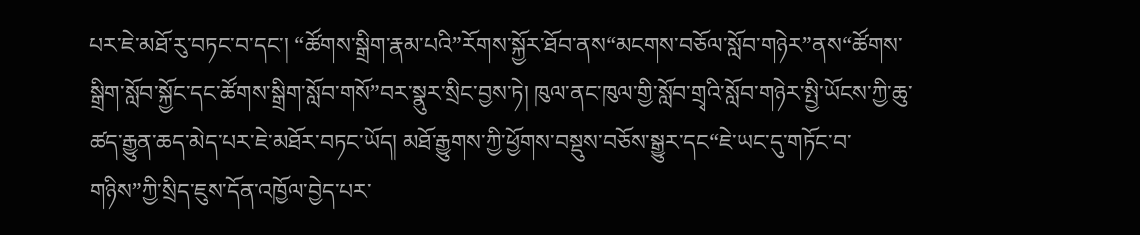པར་ཇེ་མཐོ་རུ་བཏང་བ་དང་། “ཚོགས་སྒྲིག་རྣམ་པའི”རོགས་སྐྱོར་ཐོབ་ནས“མངགས་བཅོལ་སློབ་གཉེར”ནས“ཚོགས་སྒྲིག་སློབ་སྐྱོང་དང་ཚོགས་སྒྲིག་སློབ་གསོ”བར་སྣུར་སྲིང་བྱས་ཏེ། ཁུལ་ནང་ཁུལ་གྱི་སློབ་གྲྭའི་སློབ་གཉེར་སྤྱི་ཡོངས་ཀྱི་ཆུ་ཚད་རྒྱུན་ཆད་མེད་པར་ཇེ་མཐོར་བཏང་ཡོད། མཐོ་རྒྱུགས་ཀྱི་ཕྱོགས་བསྡུས་བཅོས་སྒྱུར་དང“ཇེ་ཡང་དུ་གཏོང་བ་གཉིས”ཀྱི་སྲིད་ཇུས་དོན་འཁྱོལ་བྱེད་པར་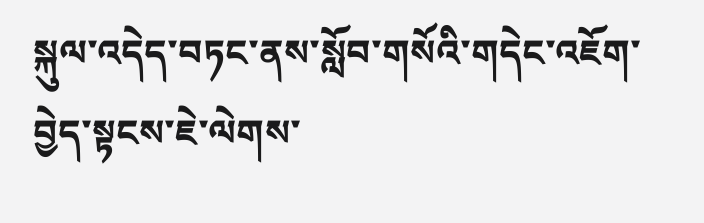སྐུལ་འདེད་བཏང་ནས་སློབ་གསོའི་གདེང་འཇོག་བྱེད་སྟངས་ཇེ་ལེགས་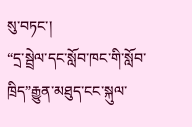སུ་བཏང་།
“དྲ་སྦྲེལ་དང་སློབ་ཁང་གི་སློབ་ཁྲིད”རྒྱུན་མཐུད་ངང་སྐུལ་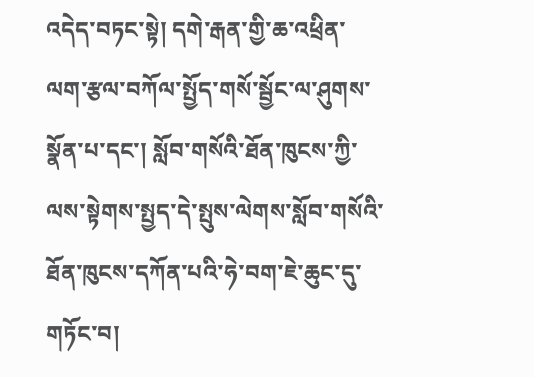འདེད་བཏང་སྟེ། དགེ་རྒན་གྱི་ཆ་འཕྲིན་ལག་རྩལ་བཀོལ་སྤྱོད་གསོ་སྦྱོང་ལ་ཤུགས་སྣོན་པ་དང་། སློབ་གསོའི་ཐོན་ཁུངས་ཀྱི་ལས་སྟེགས་སྤྱད་དེ་སྤུས་ལེགས་སློབ་གསོའི་ཐོན་ཁུངས་དཀོན་པའི་ཧེ་བག་ཇེ་ཆུང་དུ་གཏོང་བ།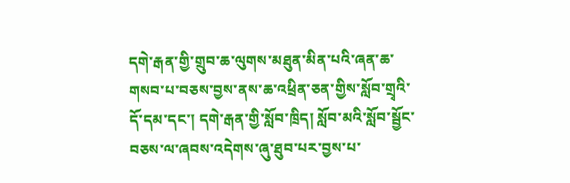དགེ་རྒན་གྱི་གྲུབ་ཆ་ལུགས་མཐུན་མིན་པའི་ཞན་ཆ་གསབ་པ་བཅས་བྱས་ནས་ཆ་འཕྲིན་ཅན་གྱིས་སློབ་གྲྭའི་དོ་དམ་དང་། དགེ་རྒན་གྱི་སློབ་ཁྲིད། སློབ་མའི་སློབ་སྦྱོང་བཅས་ལ་ཞབས་འདེགས་ཞུ་ཐུབ་པར་བྱས་པ་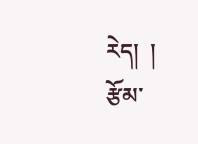རེད།  །
རྩོམ་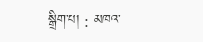སྒྲིག་པ། : མཁའ་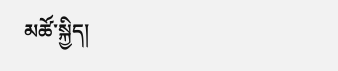མཚོ་སྐྱིད།